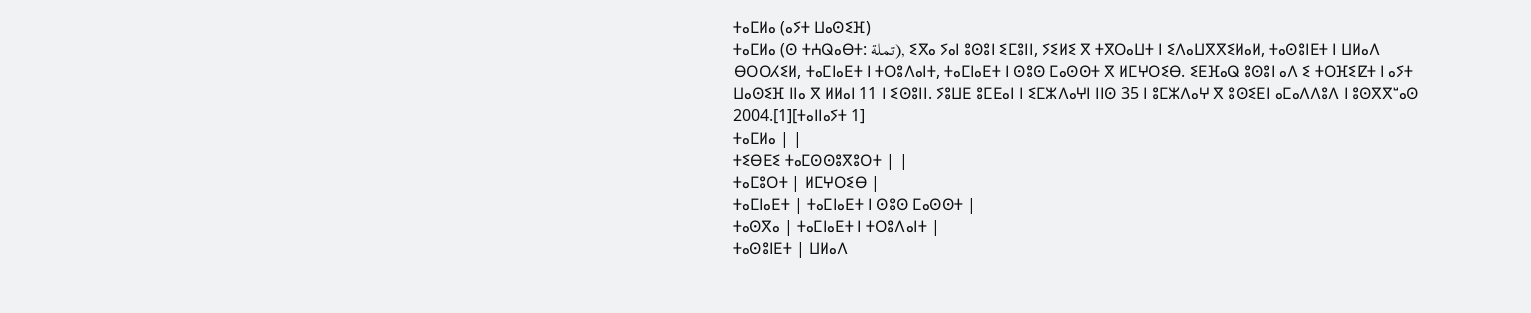ⵜⴰⵎⵍⴰ (ⴰⵢⵜ ⵡⴰⵙⵉⴼ)
ⵜⴰⵎⵍⴰ (ⵙ ⵜⵄⵕⴰⴱⵜ: تملة), ⵉⴳⴰ ⵢⴰⵏ ⵓⵙⵓⵏ ⵉⵎⵓⵏⵏ, ⵢⵉⵍⵉ ⴳ ⵜⴳⵔⴰⵡⵜ ⵏ ⵉⴷⴰⵡⴳⴳⵉⵍⴰⵍ, ⵜⴰⵙⵓⵏⴹⵜ ⵏ ⵡⵍⴰⴷ ⴱⵔⵔⵃⵉⵍ, ⵜⴰⵎⵏⴰⴹⵜ ⵏ ⵜⵔⵓⴷⴰⵏⵜ, ⵜⴰⵎⵏⴰⴹⵜ ⵏ ⵙⵓⵙ ⵎⴰⵙⵙⵜ ⴳ ⵍⵎⵖⵔⵉⴱ. ⵉⴹⴼⴰⵕ ⵓⵙⵓⵏ ⴰⴷ ⵉ ⵜⵔⴼⵉⵇⵜ ⵏ ⴰⵢⵜ ⵡⴰⵙⵉⴼ ⵏⵏⴰ ⴳ ⵍⵍⴰⵏ 11 ⵏ ⵉⵙⵓⵏⵏ. ⵢⵓⵡⴹ ⵓⵎⴹⴰⵏ ⵏ ⵉⵎⵣⴷⴰⵖⵏ ⵏⵏⵙ 35 ⵏ ⵓⵎⵣⴷⴰⵖ ⴳ ⵓⵙⵉⴹⵏ ⴰⵎⴰⴷⴷⵓⴷ ⵏ ⵓⵙⴳⴳⵯⴰⵙ 2004.[1][ⵜⴰⵏⵏⴰⵢⵜ 1]
ⵜⴰⵎⵍⴰ | |
ⵜⵉⴱⴹⵉ ⵜⴰⵎⵙⵙⵓⴳⵓⵔⵜ | |
ⵜⴰⵎⵓⵔⵜ | ⵍⵎⵖⵔⵉⴱ |
ⵜⴰⵎⵏⴰⴹⵜ | ⵜⴰⵎⵏⴰⴹⵜ ⵏ ⵙⵓⵙ ⵎⴰⵙⵙⵜ |
ⵜⴰⵙⴳⴰ | ⵜⴰⵎⵏⴰⴹⵜ ⵏ ⵜⵔⵓⴷⴰⵏⵜ |
ⵜⴰⵙⵓⵏⴹⵜ | ⵡⵍⴰⴷ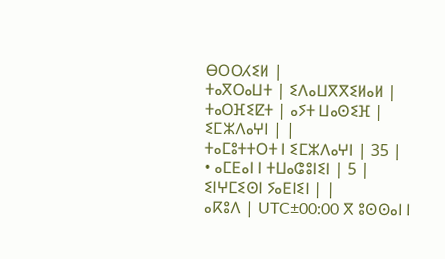ⴱⵔⵔⵃⵉⵍ |
ⵜⴰⴳⵔⴰⵡⵜ | ⵉⴷⴰⵡⴳⴳⵉⵍⴰⵍ |
ⵜⴰⵔⴼⵉⵇⵜ | ⴰⵢⵜ ⵡⴰⵙⵉⴼ |
ⵉⵎⵣⴷⴰⵖⵏ | |
ⵜⴰⵎⵓⵜⵜⵔⵜ ⵏ ⵉⵎⵣⴷⴰⵖⵏ | 35 |
• ⴰⵎⴹⴰⵏ ⵏ ⵜⵡⴰⵛⵓⵏⵉⵏ | 5 |
ⵉⵏⵖⵎⵉⵙⵏ ⵢⴰⴹⵏⵉⵏ | |
ⴰⴽⵓⴷ | UTC±00:00 ⴳ ⵓⵙⵙⴰⵏ ⵏ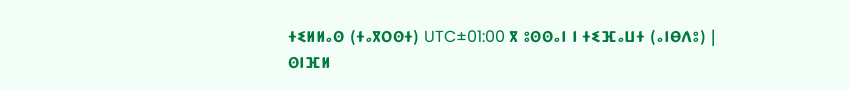ⵜⵉⵍⵍⴰⵙ (ⵜⴰⴳⵔⵙⵜ) UTC±01:00 ⴳ ⵓⵙⵙⴰⵏ ⵏ ⵜⵉⴼⴰⵡⵜ (ⴰⵏⴱⴷⵓ) |
ⵙⵏⴼⵍ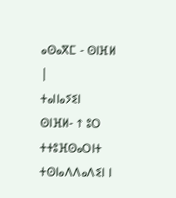ⴰⵙⴰⴳⵎ - ⵙⵏⴼⵍ |
ⵜⴰⵏⵏⴰⵢⵉⵏ
ⵙⵏⴼⵍ- ↑ ⵓⵔ ⵜⵜⵓⴼⵙⴰⵔⵏⵜ ⵜⵙⵏⴰⴷⴷⴰⴷⵉⵏ ⵏ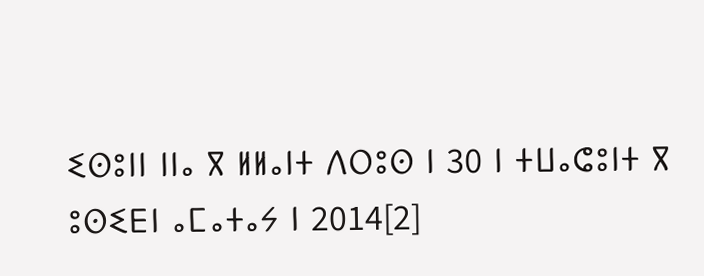ⵉⵙⵓⵏⵏ ⵏⵏⴰ ⴳ ⵍⵍⴰⵏⵜ ⴷⵔⵓⵙ ⵏ 30 ⵏ ⵜⵡⴰⵛⵓⵏⵜ ⴳ ⵓⵙⵉⴹⵏ ⴰⵎⴰⵜⴰⵢ ⵏ 2014[2]